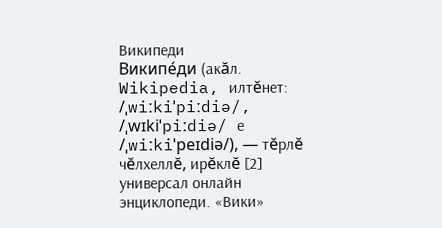Википеди
Википе́ди (акăл. Wikipedia, илтĕнет: /ˌwiːkiˈpiːdiə/, /ˌwɪkiˈpiːdiə/ е /ˌwiːkiˈpeɪdiə/), — тĕрлĕ чĕлхеллĕ, ирĕклĕ [2] универсал онлайн энциклопеди. «Вики»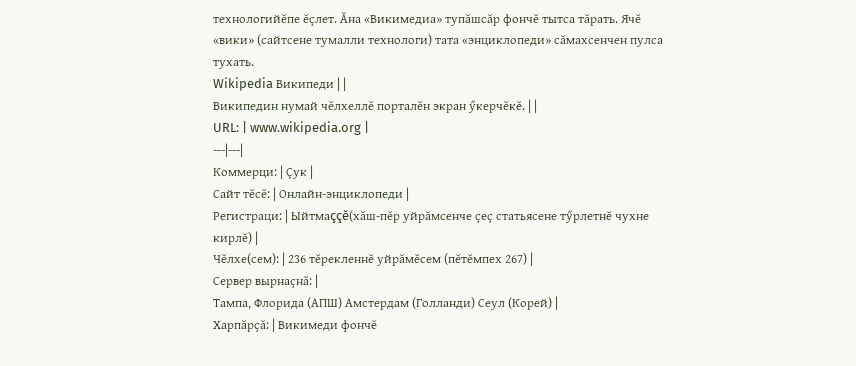технологийĕпе ĕçлет. Ăна «Викимедиа» тупăшсăр фончĕ тытса тăрать. Ячĕ «вики» (сайтсене тумалли технологи) тата «энциклопеди» сăмахсенчен пулса тухать.
Wikipedia Википеди | |
Википедин нумай чĕлхеллĕ порталĕн экран ӳкерчĕкĕ. | |
URL: | www.wikipedia.org |
---|---|
Коммерци: | Çук |
Сайт тĕсĕ: | Онлайн-энциклопеди |
Регистраци: | Ыйтмаççĕ(хăш-пĕр уйрăмсенче çеç статьясене тӳрлетнĕ чухне кирлĕ) |
Чĕлхе(сем): | 236 тĕрекленнĕ уйрăмĕсем (пĕтĕмпех 267) |
Сервер вырнаçнă: |
Тампа, Флорида (АПШ) Амстердам (Голланди) Сеул (Корей) |
Харпăрçă: | Викимеди фончĕ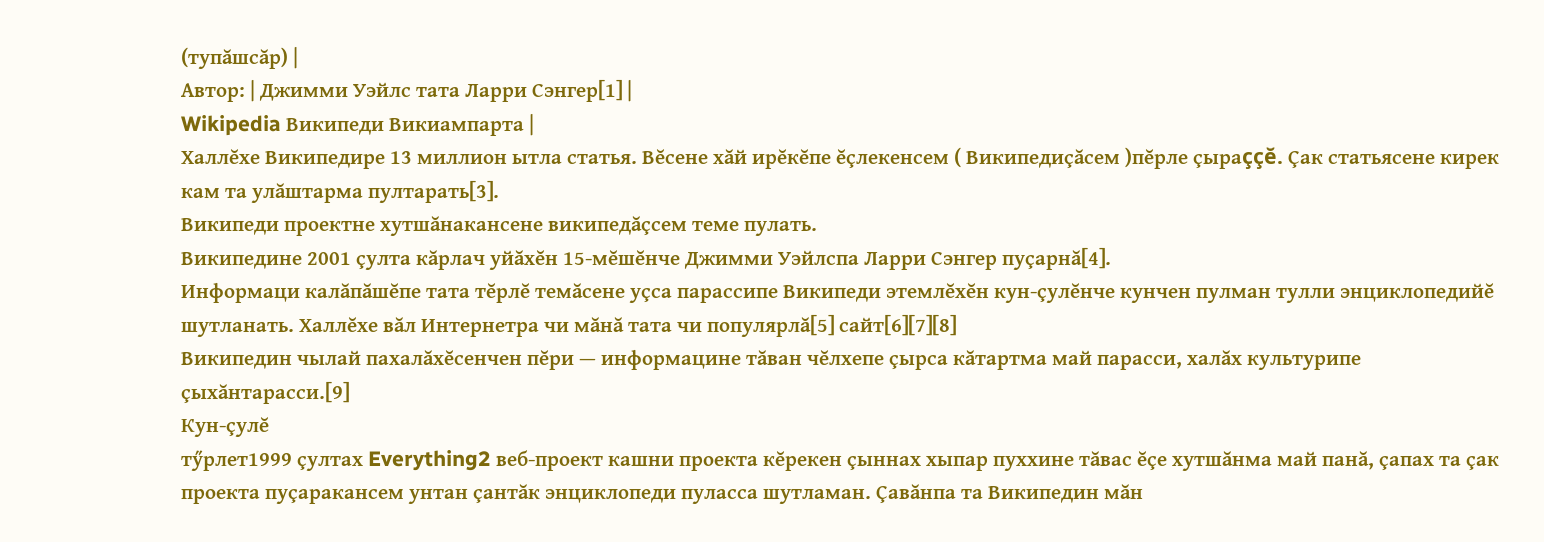(тупăшсăр) |
Автор: | Джимми Уэйлс тата Ларри Сэнгер[1] |
Wikipedia Википеди Викиампарта |
Халлĕхе Википедире 13 миллион ытла статья. Вĕсене хăй ирĕкĕпе ĕçлекенсем ( Википедиçăсем )пĕрле çыраççĕ. Çак статьясене кирек кам та улăштарма пултарать[3].
Википеди проектне хутшăнакансене википедăçсем теме пулать.
Википедине 2001 çулта кăрлач уйăхĕн 15-мĕшĕнче Джимми Уэйлспа Ларри Сэнгер пуçарнă[4].
Информаци калăпăшĕпе тата тĕрлĕ темăсене уçса парассипе Википеди этемлĕхĕн кун-çулĕнче кунчен пулман тулли энциклопедийĕ шутланать. Халлĕхе вăл Интернетра чи мăнă тата чи популярлă[5] сайт[6][7][8]
Википедин чылай пахалăхĕсенчен пĕри — информацине тăван чĕлхепе çырса кăтартма май парасси, халăх культурипе çыхăнтарасси.[9]
Кун-çулĕ
тӳрлет1999 çултах Everything2 веб-проект кашни проекта кĕрекен çыннах хыпар пуххине тăвас ĕçе хутшăнма май панă, çапах та çак проекта пуçаракансем унтан çантăк энциклопеди пуласса шутламан. Çавăнпа та Википедин мăн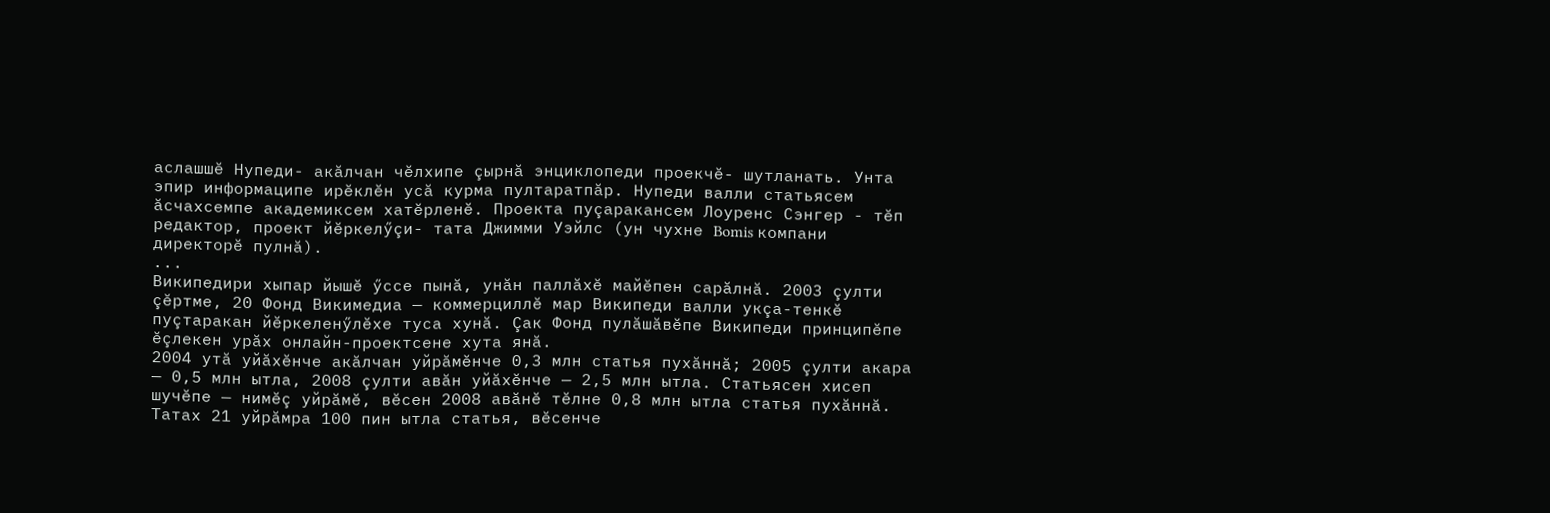аслашшĕ Нупеди- акăлчан чĕлхипе çырнă энциклопеди проекчĕ- шутланать. Унта эпир информаципе ирĕклĕн усă курма пултаратпăр. Нупеди валли статьясем ăсчахсемпе академиксем хатĕрленĕ. Проекта пуçаракансем Лоуренс Сэнгер - тĕп редактор, проект йĕркелӳçи- тата Джимми Уэйлс (ун чухне Bomis компани директорĕ пулнă).
...
Википедири хыпар йышĕ ӳссе пынă, унăн паллăхĕ майĕпен сарăлнă. 2003 çулти çĕртме, 20 Фонд Викимедиа — коммерциллĕ мар Википеди валли укçа-тенкĕ пуçтаракан йĕркеленӳлĕхе туса хунă. Çак Фонд пулăшăвĕпе Википеди принципĕпе ĕçлекен урăх онлайн-проектсене хута янă.
2004 утă уйăхĕнче акăлчан уйрăмĕнче 0,3 млн статья пухăннă; 2005 çулти акара — 0,5 млн ытла, 2008 çулти авăн уйăхĕнче — 2,5 млн ытла. Статьясен хисеп шучĕпе — нимĕç уйрăмĕ, вĕсен 2008 авăнĕ тĕлне 0,8 млн ытла статья пухăннă. Татах 21 уйрăмра 100 пин ытла статья, вĕсенче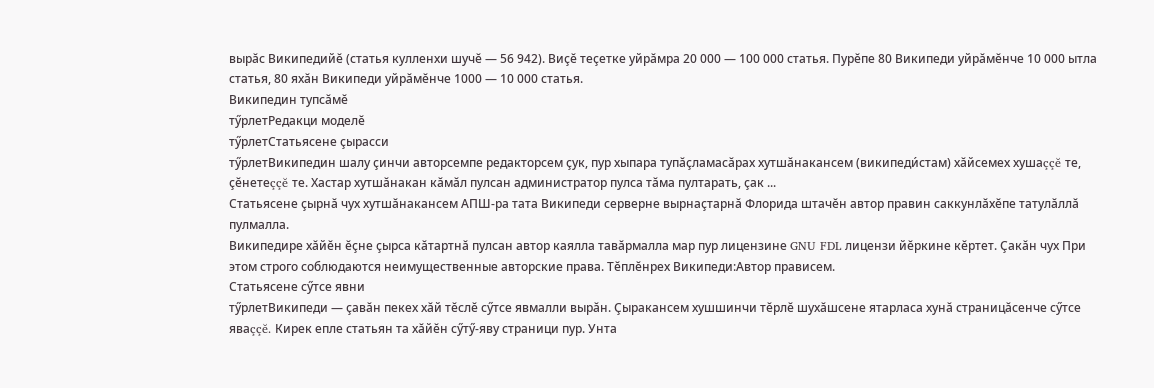вырăс Википедийĕ (статья кулленхи шучĕ — 56 942). Виçĕ теçетке уйрăмра 20 000 — 100 000 статья. Пурĕпе 80 Википеди уйрăмĕнче 10 000 ытла статья, 80 яхăн Википеди уйрăмĕнче 1000 — 10 000 статья.
Википедин тупсăмĕ
тӳрлетРедакци моделĕ
тӳрлетСтатьясене çырасси
тӳрлетВикипедин шалу çинчи авторсемпе редакторсем çук, пур хыпара тупăçламасăрах хутшăнакансем (википеди́стам) хăйсемех хушаççĕ те, çĕнетеççĕ те. Хастар хутшăнакан кăмăл пулсан администратор пулса тăма пултарать, çак ...
Статьясене çырнă чух хутшăнакансем АПШ-ра тата Википеди серверне вырнаçтарнă Флорида штачĕн автор правин саккунлăхĕпе татулăллă пулмалла.
Википедире хăйĕн ĕçне çырса кăтартнă пулсан автор каялла тавăрмалла мар пур лицензине GNU FDL лицензи йĕркине кĕртет. Çакăн чух При этом строго соблюдаются неимущественные авторские права. Тĕплĕнрех Википеди:Автор прависем.
Статьясене сӳтсе явни
тӳрлетВикипеди — çавăн пекех хăй тĕслĕ сӳтсе явмалли вырăн. Çыракансем хушшинчи тĕрлĕ шухăшсене ятарласа хунă страницăсенче сӳтсе яваççĕ. Кирек епле статьян та хăйĕн сӳтӳ-яву страници пур. Унта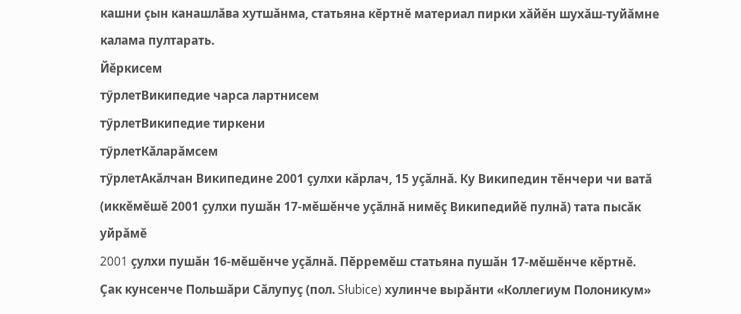кашни çын канашлăва хутшăнма, статьяна кĕртнĕ материал пирки хăйĕн шухăш-туйăмне калама пултарать.
Йĕркисем
тӳрлетВикипедие чарса лартнисем
тӳрлетВикипедие тиркени
тӳрлетКăларăмсем
тӳрлетАкăлчан Википедине 2001 çулхи кăрлач, 15 уçăлнă. Ку Википедин тĕнчери чи ватă (иккĕмĕшĕ 2001 çулхи пушăн 17-мĕшĕнче уçăлнă нимĕç Википедийĕ пулнă) тата пысăк уйрăмĕ
2001 çулхи пушăн 16-мĕшĕнче уçăлнă. Пĕрремĕш статьяна пушăн 17-мĕшĕнче кĕртнĕ.
Çак кунсенче Польшăри Сăлупуç (пол. Słubice) хулинче вырăнти «Коллегиум Полоникум»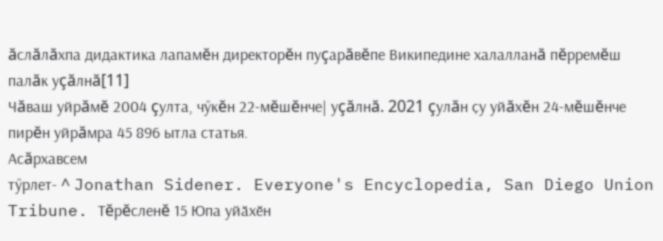ăслăлăхпа дидактика лапамĕн директорĕн пуçарăвĕпе Википедине халалланă пĕрремĕш палăк уçăлнă[11]
Чăваш уйрăмĕ 2004 çулта, чӳкĕн 22-мĕшĕнче| уçăлнă. 2021 çулăн ҫу уйăхĕн 24-мĕшĕнче пирĕн уйрăмра 45 896 ытла статья.
Асăрхавсем
тӳрлет- ^ Jonathan Sidener. Everyone's Encyclopedia, San Diego Union Tribune. Тĕрĕсленĕ 15 Юпа уйӑхӗн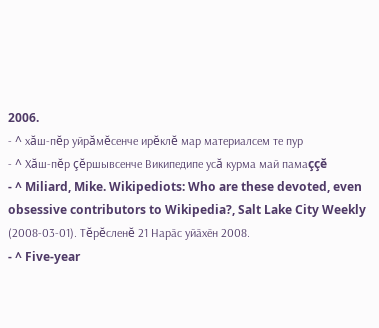2006.
- ^ хăш-пĕр уйрăмĕсенче ирĕклĕ мар материалсем те пур
- ^ Хăш-пĕр çĕршывсенче Википедипе усă курма май памаççĕ
- ^ Miliard, Mike. Wikipediots: Who are these devoted, even obsessive contributors to Wikipedia?, Salt Lake City Weekly (2008-03-01). Тĕрĕсленĕ 21 Нарӑс уйӑхӗн 2008.
- ^ Five-year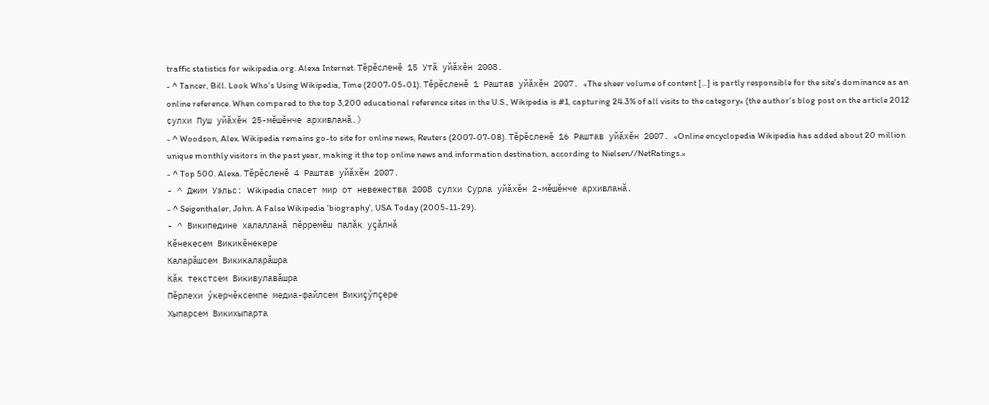traffic statistics for wikipedia.org. Alexa Internet. Тĕрĕсленĕ 15 Утӑ уйӑхӗн 2008.
- ^ Tancer, Bill. Look Who's Using Wikipedia, Time (2007-05-01). Тĕрĕсленĕ 1 Раштав уйӑхӗн 2007. «The sheer volume of content [...] is partly responsible for the site's dominance as an online reference. When compared to the top 3,200 educational reference sites in the U.S., Wikipedia is #1, capturing 24.3% of all visits to the category» (the author’s blog post on the article 2012 ҫулхи Пуш уйӑхӗн 25-мӗшӗнче архивланӑ.)
- ^ Woodson, Alex. Wikipedia remains go-to site for online news, Reuters (2007-07-08). Тĕрĕсленĕ 16 Раштав уйӑхӗн 2007. «Online encyclopedia Wikipedia has added about 20 million unique monthly visitors in the past year, making it the top online news and information destination, according to Nielsen//NetRatings.»
- ^ Top 500. Alexa. Тĕрĕсленĕ 4 Раштав уйӑхӗн 2007.
- ^ Джим Уэльс: Wikipedia спасет мир от невежества 2008 ҫулхи Ҫурла уйӑхӗн 2-мӗшӗнче архивланӑ.
- ^ Seigenthaler, John. A False Wikipedia 'biography', USA Today (2005-11-29).
- ^ Википедине халалланă пĕрремĕш палăк уçăлнă
Кĕнекесем Викикĕнекере
Каларăшсем Викикаларăшра
Кăк текстсем Викивулавăшра
Пĕрлехи ӳкерчĕксемпе медиа-файлсем Викиçӳпçере
Хыпарсем Викихыпарта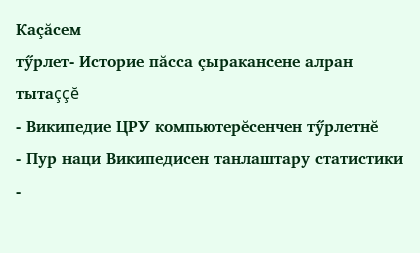Каçăсем
тӳрлет- Историе пăсса çыракансене алран тытаççĕ
- Википедие ЦРУ компьютерĕсенчен тӳрлетнĕ
- Пур наци Википедисен танлаштару статистики
-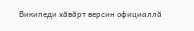Википеди хăвăрт версин официаллă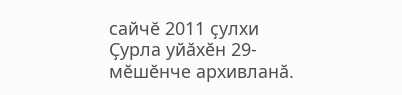сайчĕ 2011 ҫулхи Ҫурла уйӑхӗн 29-мӗшӗнче архивланӑ.